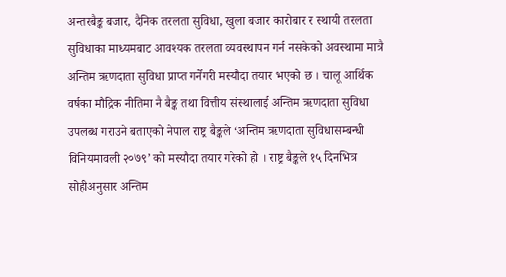अन्तरबैङ्क बजार, दैनिक तरलता सुविधा, खुला बजार कारोबार र स्थायी तरलता सुविधाका माध्यमबाट आवश्यक तरलता व्यवस्थापन गर्न नसकेको अवस्थामा मात्रै अन्तिम ऋणदाता सुविधा प्राप्त गर्नेगरी मस्यौदा तयार भएको छ । चालू आर्थिक वर्षका मौद्रिक नीतिमा नै बैङ्क तथा वित्तीय संस्थालाई अन्तिम ऋणदाता सुविधा उपलब्ध गराउने बताएको नेपाल राष्ट्र बैङ्कले ‘अन्तिम ऋणदाता सुविधासम्बन्धी विनियमावली २०७९’ को मस्यौदा तयार गरेको हो । राष्ट्र बैङ्कले १५ दिनभित्र सोहीअनुसार अन्तिम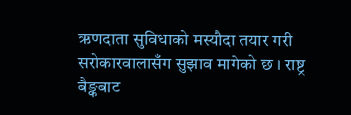ऋणदाता सुविधाको मस्यौदा तयार गरी सरोकारवालासँग सुझाव मागेको छ । राष्ट्र बैङ्कबाट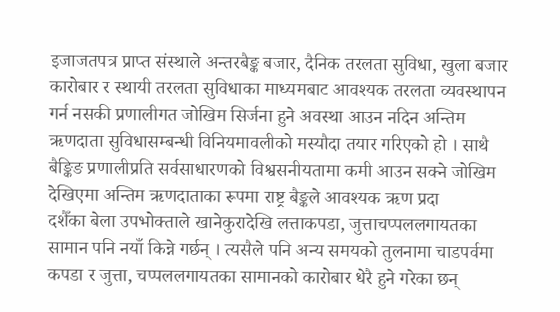इजाजतपत्र प्राप्त संस्थाले अन्तरबैङ्क बजार, दैनिक तरलता सुविधा, खुला बजार कारोबार र स्थायी तरलता सुविधाका माध्यमबाट आवश्यक तरलता व्यवस्थापन गर्न नसकी प्रणालीगत जोखिम सिर्जना हुने अवस्था आउन नदिन अन्तिम ऋणदाता सुविधासम्बन्धी विनियमावलीको मस्यौदा तयार गरिएको हो । साथै बैङ्किङ प्रणालीप्रति सर्वसाधारणको विश्वसनीयतामा कमी आउन सक्ने जोखिम देखिएमा अन्तिम ऋणदाताका रूपमा राष्ट्र बैङ्कले आवश्यक ऋण प्रदा
दशैँका बेला उपभोक्ताले खानेकुरादेखि लत्ताकपडा, जुत्ताचप्पललगायतका सामान पनि नयाँ किन्ने गर्छन् । त्यसैले पनि अन्य समयको तुलनामा चाडपर्वमा कपडा र जुत्ता, चप्पललगायतका सामानको कारोबार धेरै हुने गरेका छन्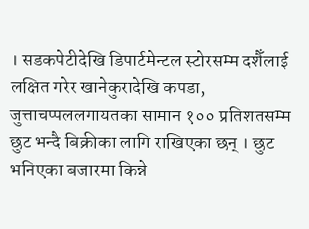। सडकपेटीदेखि डिपार्टमेन्टल स्टोरसम्म दशैँलाई लक्षित गरेर खानेकुरादेखि कपडा, जुत्ताचप्पललगायतका सामान १०० प्रतिशतसम्म छुट भन्दै बिक्रीका लागि राखिएका छन् । छुट भनिएका बजारमा किन्ने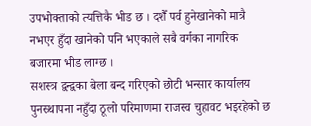उपभोक्ताको त्यत्तिकै भीड छ । दशैँ पर्व हुनेखानेको मात्रै नभएर हुँदा खानेको पनि भएकाले सबै वर्गका नागरिक बजारमा भीड लाग्छ ।
सशस्त्र द्वन्द्वका बेला बन्द गरिएको छोटी भन्सार कार्यालय पुनस्र्थापना नहुँदा ठूलो परिमाणमा राजस्व चुहावट भइरहेको छ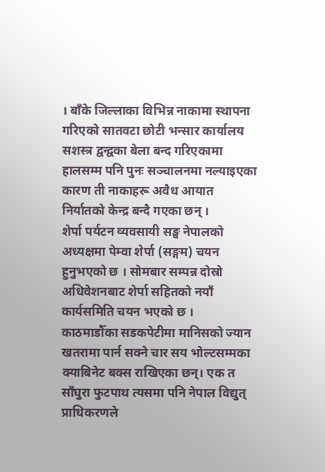। बाँके जिल्लाका विभिन्न नाकामा स्थापना गरिएको सातवटा छोटी भन्सार कार्यालय सशस्त्र द्वन्द्वका बेला बन्द गरिएकामा हालसम्म पनि पुनः सञ्चालनमा नल्याइएका कारण ती नाकाहरू अवैध आयात निर्यातको केन्द्र बन्दै गएका छन् ।
शेर्पा पर्यटन व्यवसायी सङ्घ नेपालको अध्यक्षमा पेम्वा शेर्पा (सङ्गम) चयन हुनुभएको छ । सोमबार सम्पन्न दोस्रो अधिवेशनबाट शेर्पा सहितको नयाँ कार्यसमिति चयन भएको छ ।
काठमाडौँका सडकपेटीमा मानिसको ज्यान खतरामा पार्न सक्ने चार सय भोल्टसम्मका क्याबिनेट बक्स राखिएका छन्। एक त साँघुरा फुटपाथ त्यसमा पनि नेपाल विद्युत् प्राधिकरणले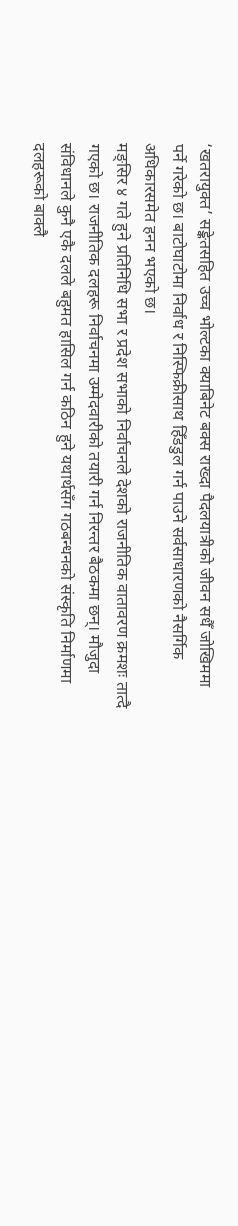‘खतरायुक्त’ सङ्केतसहित उच्च भोल्टका क्याबिनेट बक्स राख्दा पैदलयात्रीको जीवन सधैँ जोखिममा पर्ने गरेको छ। बाटोघाटोमा निर्वाध र निस्फिक्रीसाथ हिँडडुल गर्न पाउने सर्वसाधारणको नैसर्गिक अधिकारसमेत हनन भएको छ।
मङ्सिर ४ गते हुने प्रतिनिधि सभा र प्रदेश सभाको निर्वाचनले देशको राजनीतिक वातावरण क्रमशः तात्दै गएको छ। राजनीतिक दलहरू निर्वाचनमा उम्मेदवारीको तयारी गर्न निरन्तर बैठकमा छन्। मौजुदा संविधानले कुनै एकै दलले बहुमत हासिल गर्न कठिन हुने यथार्थसँग गठबन्धनको संस्कृति निर्माणमा दलहरूको बाक्लै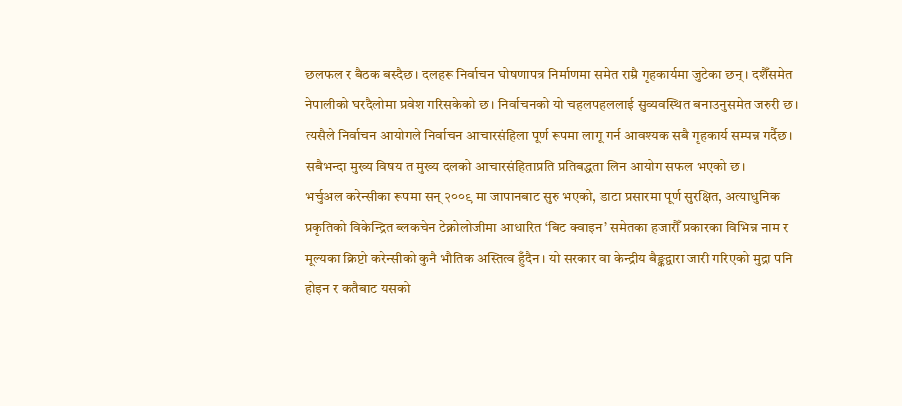छलफल र बैठक बस्दैछ। दलहरू निर्वाचन घोषणापत्र निर्माणमा समेत राम्रै गृहकार्यमा जुटेका छन्। दशैँसमेत नेपालीको घरदैलोमा प्रवेश गरिसकेको छ। निर्वाचनको यो चहलपहललाई सुव्यवस्थित बनाउनुसमेत जरुरी छ। त्यसैले निर्वाचन आयोगले निर्वाचन आचारसंहिला पूर्ण रूपमा लागू गर्न आवश्यक सबै गृहकार्य सम्पन्न गर्दैछ। सबैभन्दा मुख्य विषय त मुख्य दलको आचारसंहिताप्रति प्रतिबद्धता लिन आयोग सफल भएको छ।
भर्चुअल करेन्सीका रूपमा सन् २००९ मा जापानबाट सुरु भएको, डाटा प्रसारमा पूर्ण सुरक्षित, अत्याधुनिक प्रकृतिको विकेन्द्रित ब्लकचेन टेक्नोलोजीमा आधारित ‘बिट क्वाइन’ समेतका हजारौँ प्रकारका विभिन्न नाम र मूल्यका क्रिप्टो करेन्सीको कुनै भौतिक अस्तित्व हुँदैन। यो सरकार वा केन्द्रीय बैङ्कद्वारा जारी गरिएको मुद्रा पनि होइन र कतैबाट यसको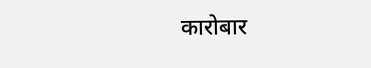कारोबार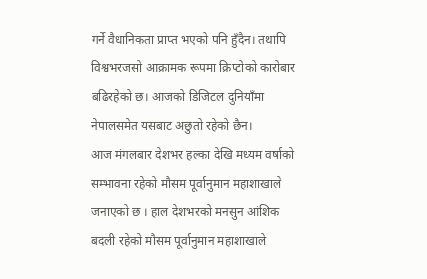गर्ने वैधानिकता प्राप्त भएको पनि हुँदैन। तथापि विश्वभरजसो आक्रामक रूपमा क्रिप्टोको कारोबार बढिरहेको छ। आजको डिजिटल दुनियाँमा नेपालसमेत यसबाट अछुतो रहेको छैन।
आज मंगलबार देशभर हल्का देखि मध्यम वर्षाको सम्भावना रहेको मौसम पूर्वानुमान महाशाखाले जनाएको छ । हाल देशभरको मनसुन आंशिक बदली रहेको मौसम पूर्वानुमान महाशाखाले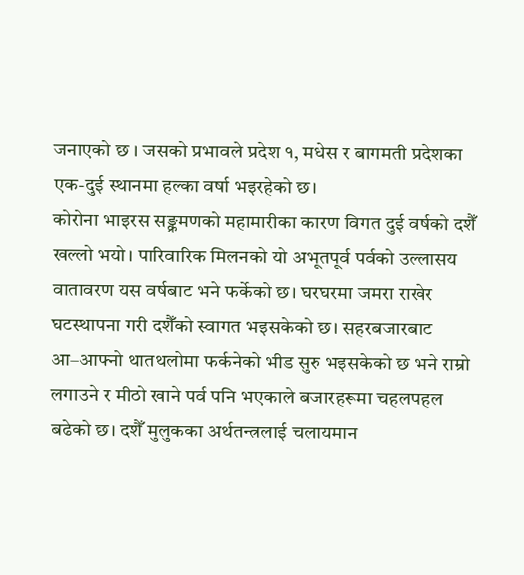जनाएको छ । जसको प्रभावले प्रदेश १, मधेस र बागमती प्रदेशका एक-दुई स्थानमा हल्का वर्षा भइरहेको छ।
कोरोना भाइरस सङ्क्रमणको महामारीका कारण विगत दुई वर्षको दशैँ खल्लो भयो। पारिवारिक मिलनको यो अभूतपूर्व पर्वको उल्लासय वातावरण यस वर्षबाट भने फर्केको छ। घरघरमा जमरा राखेर घटस्थापना गरी दशैँको स्वागत भइसकेको छ। सहरबजारबाट आ–आफ्नो थातथलोमा फर्कनेको भीड सुरु भइसकेको छ भने राम्रो लगाउने र मीठो खाने पर्व पनि भएकाले बजारहरूमा चहलपहल बढेको छ। दशैँ मुलुकका अर्थतन्त्रलाई चलायमान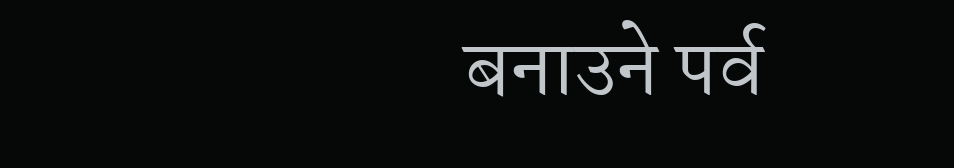बनाउने पर्व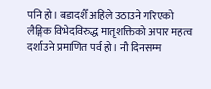पनि हो। बडादशैँ अहिले उठाउने गरिएको लैङ्गिक विभेदविरुद्ध मातृशक्तिको अपार महत्व दर्शाउने प्रमाणित पर्व हो। नौ दिनसम्म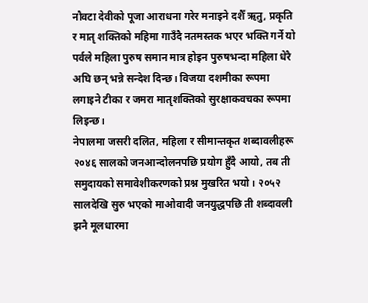नौवटा देवीको पूजा आराधना गरेर मनाइने दशैँ ऋतु, प्रकृति र मातृ शक्तिको महिमा गाउँदै नतमस्तक भएर भक्ति गर्ने यो पर्वले महिला पुरुष समान मात्र होइन पुरुषभन्दा महिला धेरै अघि छन् भन्ने सन्देश दिन्छ। विजया दशमीका रूपमा लगाइने टीका र जमरा मातृशक्तिको सुरक्षाकवचका रूपमा लिइन्छ।
नेपालमा जसरी दलित, महिला र सीमान्तकृत शब्दावलीहरू २०४६ सालको जनआन्दोलनपछि प्रयोग हुँदै आयो, तब ती समुदायको समावेशीकरणको प्रश्न मुखरित भयो। २०५२ सालदेखि सुरु भएको माओवादी जनयुद्धपछि ती शब्दावली झनै मूलधारमा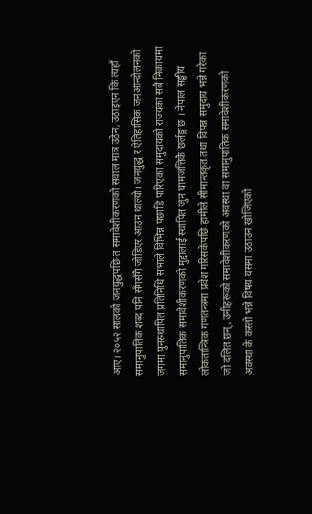आए। २०५२ सालको जनयुद्धपछि त समावेशीकरणको सवाल मात्र उठेन, उठाइएन कि त्यहाँ समानुपातिक शब्द पनि सँगसँगै जोडिएर आउन थाल्यो। जनयुद्ध र ऐतिहासिक जनआन्दोलनको जगमा पुनस्र्थापित प्रतिनिधि सभाले विभिन्न पछाडि पारिएका समुदायको राज्यका सबै निकायमा समानुपातिक समावेशीकरणको मुद्दालाई स्थापित जुन घामजत्तिकै छर्लङ्ग छ । नेपाल सङ्घीय लोकतान्त्रिक गणतन्त्रमा प्रवेश गरिसकेपछि हामीले सीमान्तकृत तथा विपन्न समुदाय भन्ने गरेका जो दलित छन्, उनीहरूको समावेशीकरणको अवस्था वा समानुपातिक समावेशीकरणको अवस्था के कस्तो भन्ने विषय यसमा उठाउन खोजिएको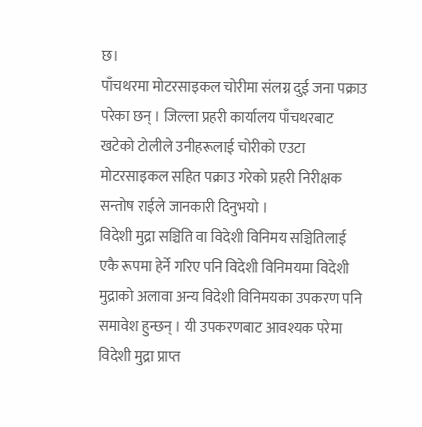छ।
पाँचथरमा मोटरसाइकल चोरीमा संलग्न दुई जना पक्राउ परेका छन् । जिल्ला प्रहरी कार्यालय पाँचथरबाट खटेको टोलीले उनीहरूलाई चोरीको एउटा मोटरसाइकल सहित पक्राउ गरेको प्रहरी निरीक्षक सन्तोष राईले जानकारी दिनुभयो ।
विदेशी मुद्रा सञ्चिति वा विदेशी विनिमय सञ्चितिलाई एकै रूपमा हेर्ने गरिए पनि विदेशी विनिमयमा विदेशी मुद्राको अलावा अन्य विदेशी विनिमयका उपकरण पनि समावेश हुन्छन् । यी उपकरणबाट आवश्यक परेमा विदेशी मुद्रा प्राप्त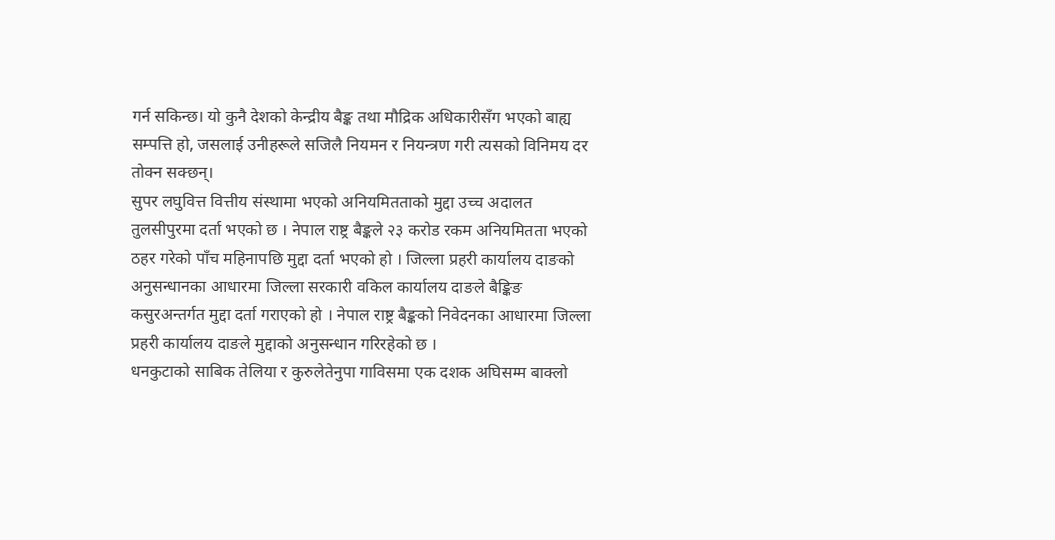गर्न सकिन्छ। यो कुनै देशको केन्द्रीय बैङ्क तथा मौद्रिक अधिकारीसँग भएको बाह्य सम्पत्ति हो, जसलाई उनीहरूले सजिलै नियमन र नियन्त्रण गरी त्यसको विनिमय दर तोक्न सक्छन्।
सुपर लघुवित्त वित्तीय संस्थामा भएको अनियमितताको मुद्दा उच्च अदालत तुलसीपुरमा दर्ता भएको छ । नेपाल राष्ट्र बैङ्कले २३ करोड रकम अनियमितता भएको ठहर गरेको पाँच महिनापछि मुद्दा दर्ता भएको हो । जिल्ला प्रहरी कार्यालय दाङको अनुसन्धानका आधारमा जिल्ला सरकारी वकिल कार्यालय दाङले बैङ्किङ कसुरअन्तर्गत मुद्दा दर्ता गराएको हो । नेपाल राष्ट्र बैङ्कको निवेदनका आधारमा जिल्ला प्रहरी कार्यालय दाङले मुद्दाको अनुसन्धान गरिरहेको छ ।
धनकुटाको साबिक तेलिया र कुरुलेतेनुपा गाविसमा एक दशक अघिसम्म बाक्लो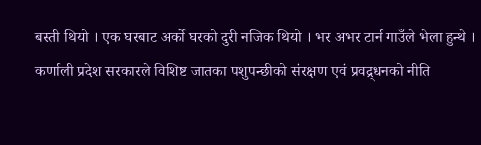बस्ती थियो । एक घरबाट अर्को घरको दुरी नजिक थियो । भर अभर टार्न गाउँले भेला हुन्थे ।
कर्णाली प्रदेश सरकारले विशिष्ट जातका पशुपन्छीको संरक्षण एवं प्रवद्र्धनको नीति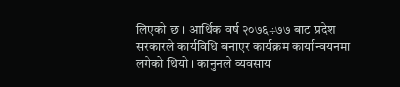लिएको छ । आर्थिक वर्ष २०७६÷७७ बाट प्रदेश सरकारले कार्यविधि बनाएर कार्यक्रम कार्यान्वयनमा लगेको थियो । कानुनले व्यवसाय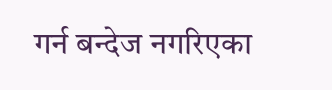गर्न बन्देज नगरिएका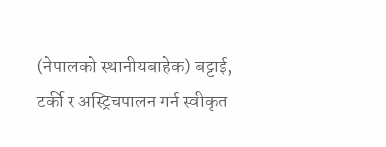(नेपालको स्थानीयबाहेक) बट्टाई, टर्की र अस्ट्रिचपालन गर्न स्वीकृत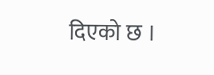दिएको छ ।